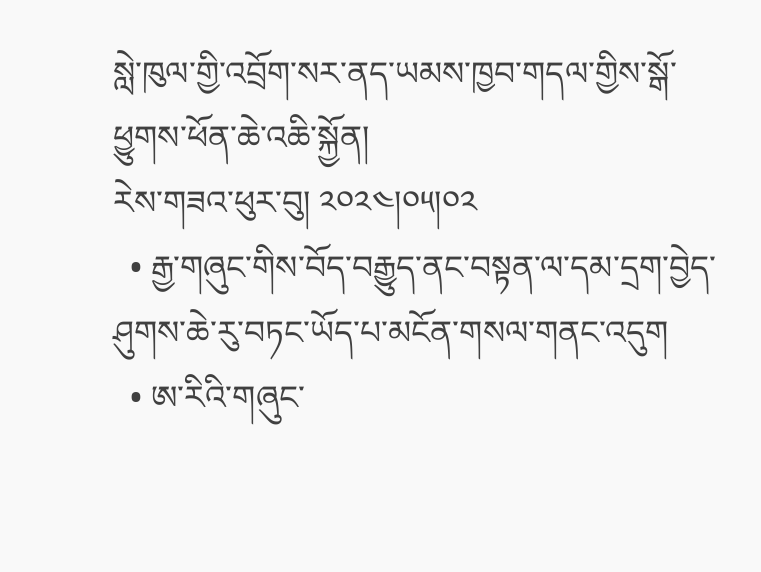སླེ་ཁུལ་གྱི་འབྲོག་སར་ནད་ཡམས་ཁྱབ་གདལ་གྱིས་སྒོ་ཕྱུགས་ཕོན་ཆེ་འཆི་སྐྱོན།
རེས་གཟའ་ཕུར་བུ། ༢༠༢༤།༠༥།༠༢
  • རྒྱ་གཞུང་གིས་བོད་བརྒྱུད་ནང་བསྟན་ལ་དམ་དྲག་བྱེད་ཤུགས་ཆེ་རུ་བཏང་ཡོད་པ་མངོན་གསལ་གནང་འདུག
  • ཨ་རིའི་གཞུང་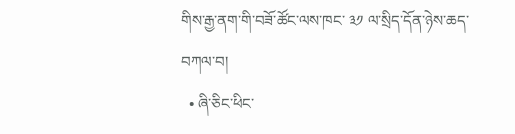གིས་རྒྱ་ནག་གི་བཟོ་ཚོང་ལས་ཁང་ ༣༡ ལ་སྲིད་དོན་ཉེས་ཆད་བཀལ་བ།
  • ཞི་ཅིང་ཕིང་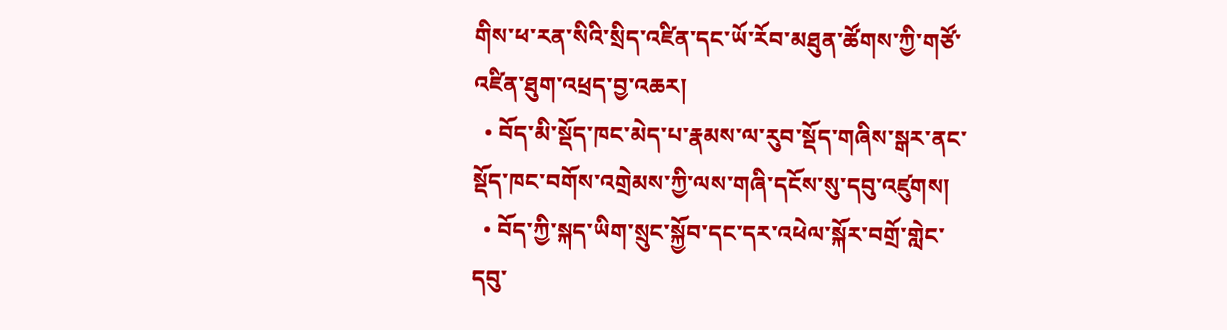གིས་ཕ་རན་སིའི་སྲིད་འཛིན་དང་ཡོ་རོབ་མཐུན་ཚོགས་ཀྱི་གཙོ་འཛིན་ཐུག་འཕྲད་བྱ་འཆར།
  • བོད་མི་སྡོད་ཁང་མེད་པ་རྣམས་ལ་རུབ་སྡོད་གཞིས་སྒར་ནང་སྡོད་ཁང་བགོས་འགྲེམས་ཀྱི་ལས་གཞི་དངོས་སུ་དབུ་འཛུགས།
  • བོད་ཀྱི་སྐད་ཡིག་སྲུང་སྐྱོབ་དང་དར་འཕེལ་སྐོར་བགྲོ་གླེང་དབུ་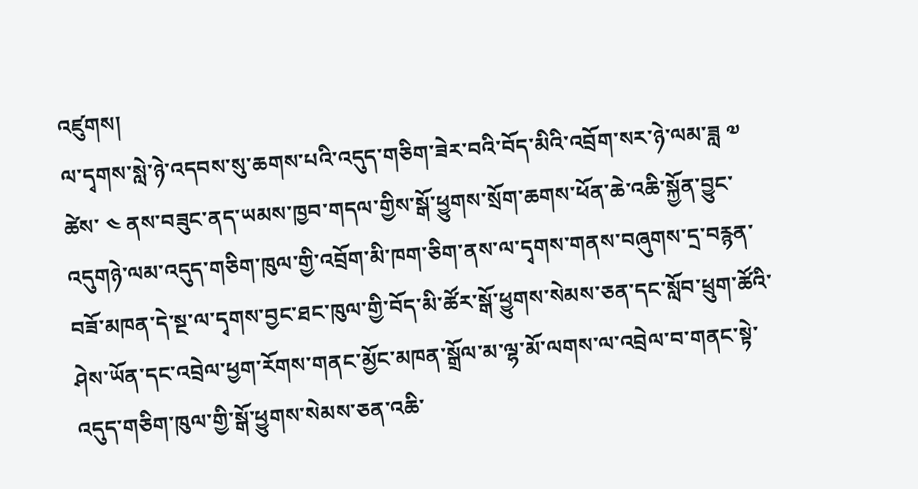འཛུགས།
ལ་དྭགས་སླེ་ཉེ་འདབས་སུ་ཆགས་པའི་འདུད་གཅིག་ཟེར་བའི་བོད་མིའི་འབྲོག་སར་ཉེ་ལམ་ཟླ ༧ ཚེས་ ༤ ནས་བཟུང་ནད་ཡམས་ཁྱབ་གདལ་གྱིས་སྒོ་ཕྱུགས་སྲོག་ཆགས་ཕོན་ཆེ་འཆི་སྐྱོན་བྱུང་འདུགཉེ་ལམ་འདུད་གཅིག་ཁུལ་གྱི་འབྲོག་མི་ཁག་ཅིག་ནས་ལ་དྭགས་གནས་བཞུགས་དྲ་བརྙན་བཟོ་མཁན་དེ་སྔ་ལ་དྭགས་བྱང་ཐང་ཁུལ་གྱི་བོད་མི་ཚོར་སྒོ་ཕྱུགས་སེམས་ཅན་དང་སློབ་ཕྲུག་ཚོའི་ཤེས་ཡོན་དང་འབྲེལ་ཕྱག་རོགས་གནང་མྱོང་མཁན་སྒྲོལ་མ་ལྷ་མོ་ལགས་ལ་འབྲེལ་བ་གནང་སྟེ་འདུད་གཅིག་ཁུལ་གྱི་སྒོ་ཕྱུགས་སེམས་ཅན་འཆི་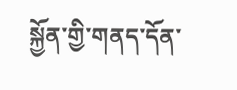སྐྱོན་གྱི་གནད་དོན་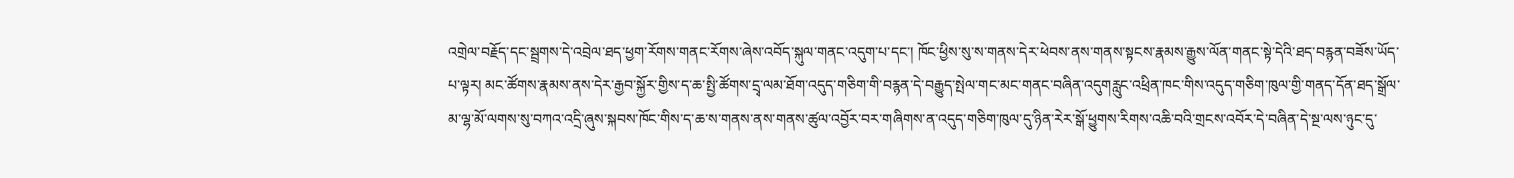འགྲེལ་བརྗོད་དང་སྦྲགས་དེ་འབྲེལ་ཐད་ཕྱག་རོགས་གནང་རོགས་ཞེས་འབོད་སྐུལ་གནང་འདུག་པ་དང་། ཁོང་ཕྱིས་སུ་ས་གནས་དེར་ཕེབས་ནས་གནས་སྟངས་རྣམས་རྒྱུས་ལོན་གནང་སྟེ་དེའི་ཐད་བརྙན་བཟོས་ཡོད་པ་ལྟར། མང་ཚོགས་རྣམས་ནས་དེར་རྒྱབ་སྐྱོར་གྱིས་ད་ཆ་སྤྱི་ཚོགས་དྲྭ་ལམ་ཐོག་འདུད་གཅིག་གི་བརྙན་དེ་བརྒྱུད་སྤེལ་གང་མང་གནང་བཞིན་འདུགརླུང་འཕྲིན་ཁང་གིས་འདུད་གཅིག་ཁུལ་གྱི་གནད་དོན་ཐད་སྒྲོལ་མ་ལྷ་མོ་ལགས་སུ་བཀའ་འདྲི་ཞུས་སྐབས་ཁོང་གིས་ད་ཆ་ས་གནས་ནས་གནས་ཚུལ་འབྱོར་བར་གཞིགས་ན་འདུད་གཅིག་ཁུལ་དུ་ཉིན་རེར་སྒོ་ཕྱུགས་རིགས་འཆི་བའི་གྲངས་འབོར་དེ་བཞིན་དེ་སྔ་ལས་ཉུང་དུ་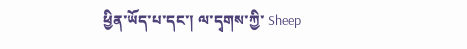ཕྱིན་ཡོད་པ་དང་། ལ་དྭགས་ཀྱི་ Sheep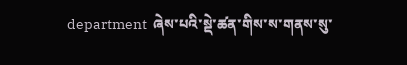department  ཞེས་པའི་སྡེ་ཚན་གིས་ས་གནས་སུ་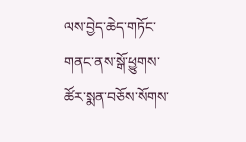ལས་བྱེད་ཆེད་གཏོང་གནང་ནས་སྒོ་ཕྱུགས་ཚོར་སྨན་བཅོས་སོགས་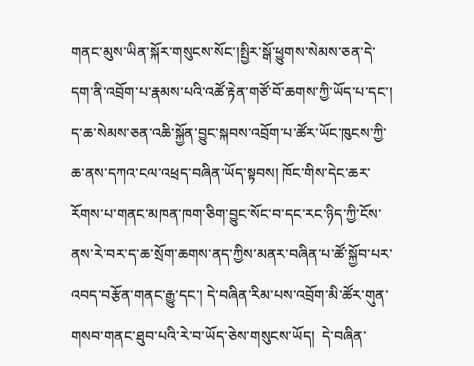གནང་མུས་ཡིན་སྐོར་གསུངས་སོང་།སྤྱིར་སྒོ་ཕྱུགས་སེམས་ཅན་དེ་དག་ནི་འབྲོག་པ་རྣམས་པའི་འཚོ་རྟེན་གཙོ་བོ་ཆགས་ཀྱི་ཡོད་པ་དང་། ད་ཆ་སེམས་ཅན་འཆི་སྐྱོན་བྱུང་སྐབས་འབྲོག་པ་ཚོར་ཡོང་ཁུངས་ཀྱི་ཆ་ནས་དཀའ་ངལ་འཕྲད་བཞིན་ཡོད་སྟབས། ཁོང་གིས་དེང་ཆར་རོགས་པ་གནང་མཁན་ཁག་ཅིག་བྱུང་སོང་བ་དང་རང་ཉིད་ཀྱི་ངོས་ནས་རེ་བར་ད་ཆ་སྲོག་ཆགས་ནད་ཀྱིས་མནར་བཞིན་པ་ཚོ་སྐྱོབ་པར་འབད་བརྩོན་གནང་རྒྱུ་དང་། དེ་བཞིན་རིམ་པས་འབྲོག་མི་ཚོར་གུན་གསབ་གནང་ཐུབ་པའི་རེ་བ་ཡོད་ཅེས་གསུངས་ཡོད།  དེ་བཞིན་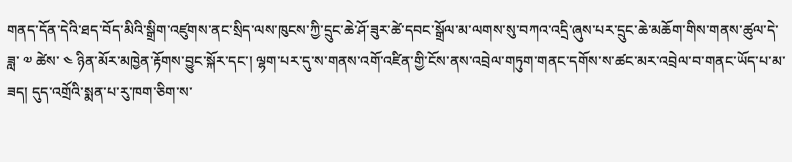གནད་དོན་དེའི་ཐད་བོད་མིའི་སྒྲིག་འཛུགས་ནང་སྲིད་ལས་ཁུངས་ཀྱི་དྲུང་ཆེ་ཤོ་ཟུར་ཚེ་དབང་སྒྲོལ་མ་ལགས་སུ་བཀའ་འདྲི་ཞུས་པར་དྲུང་ཆེ་མཆོག་གིས་གནས་ཚུལ་དེ་ཟླ་ ༧ ཚེས་ ༤ ཉིན་མོར་མཁྱེན་རྟོགས་བྱུང་སྐོར་དང་། ལྷག་པར་དུ་ས་གནས་འགོ་འཛིན་གྱི་ངོས་ནས་འབྲེལ་གཏུག་གནང་དགོས་ས་ཚང་མར་འབྲེལ་བ་གནང་ཡོད་པ་མ་ཟད། དུད་འགྲོའི་སྨན་པ་རུ་ཁག་ཅིག་ས་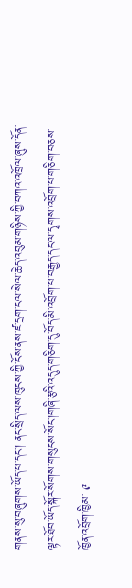གནས་སུ་བཞུགས་ཡོད་པ་དང་། ནང་སྲིད་ལས་ཁུངས་ཀྱི་ངོས་ནས་ཛ་དྲག་ངལ་སེལ་ཆེད་འབུམ་གཉིས་ཀྱི་བཀའ་འཁྲོལ་ཞུས་དོན་ལྟར་ཐོབ་ཡོད་སྐོར་སོགས་གསུངས་སོང་།གཞི་རྩའི་འདུད་གཅིག་དུ་བོད་མི་འབྲོག་པ་བརྒྱད་དང་ལ་དྭགས་འབྲོག་པ་གཅིག་བཅས་ཁྱོན་འབྲོག་ཁྱིམ་ ༩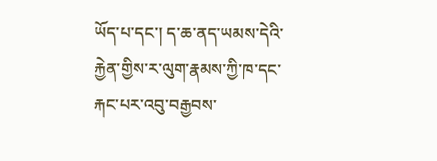ཡོད་པ་དང་། ད་ཆ་ནད་ཡམས་དེའི་རྐྱེན་གྱིས་ར་ལུག་རྣམས་ཀྱི་ཁ་དང་རྐང་པར་འབུ་བརྒྱབས་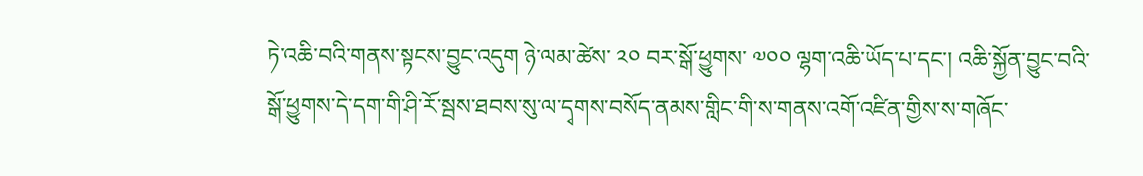ཏེ་འཆི་བའི་གནས་སྟངས་བྱུང་འདུག ཉེ་ལམ་ཚེས་ ༢༠ བར་སྒོ་ཕྱུགས་ ༧༠༠ ལྷག་འཆི་ཡོད་པ་དང་། འཆི་སྐྱོན་བྱུང་བའི་སྒོ་ཕྱུགས་དེ་དག་གི་ཤི་རོ་སྦས་ཐབས་སུ་ལ་དྭགས་བསོད་ནམས་གླིང་གི་ས་གནས་འགོ་འཛིན་གྱིས་ས་གཞོང་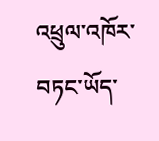འཕྲུལ་འཁོར་བཏང་ཡོད་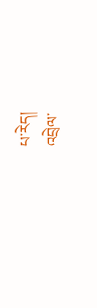པ་རེད།
འབྲེལ་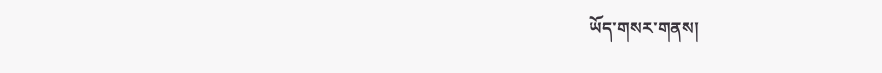ཡོད་གསར་གནས།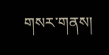གསར་གནས།